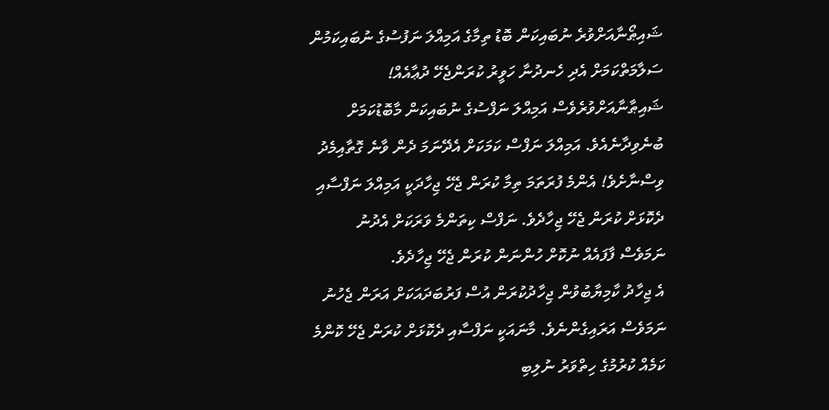ޝައިޠޯނާއަށްވުރެ ނުބައިކަން ބޮޑު ތިމާގެ އަމިއްލަ ނަފުސުގެ ނުބައިކަމުން ސަލާމަތްކަމަށް އެދި ހެނދުނާ ހަވީރު ކުރަންޖެހޭ ދުޢާއެއް!
ޝައިޠާނާއަށްވުރެވެސް އަމިއްލަ ނަފްސުގެ ނުބައިކަން މާބޮޑުކަމަށް ބުނެވިދާނެއެވެ. އަމިއްލަ ނަފްސް ކަމަކަށް އެދޭނަމަ ދެން ވާނެ ގޮތާއިމެދު ވިސްނާށެވެ! އެންމެ ފުރަތަމަ ތިމާ ކުރަން ޖެހޭ ޖިހާދަކީ އަމިއްލަ ނަފްސާއި ދެކޮޅަށް ކުރަން ޖެހޭ ޖިހާދެވެ. ނަފްސް ކިތަންމެ ވަރަކަށް އެދުނު ނަމަވެސް ފާފައެއް ނުކޮށް ހުންނަން ކުރަން ޖެހޭ ޖިހާދެވެ.
އެ ޖިހާދު ކާމިޔާބުވުން ޖިހާދުކުރަން އުސް ފަރުބަދައަކަށް އަރަން ޖެހުނު ނަމަވެސް އަރައިގެންނެވެ. މާނައަކީ ނަފްސާއި ދެކޮޅަށް ކުރަން ޖެހޭ ކޮންމެ ކަމެއް ކުރުމުގެ ހިތްވަރު ނުލިބި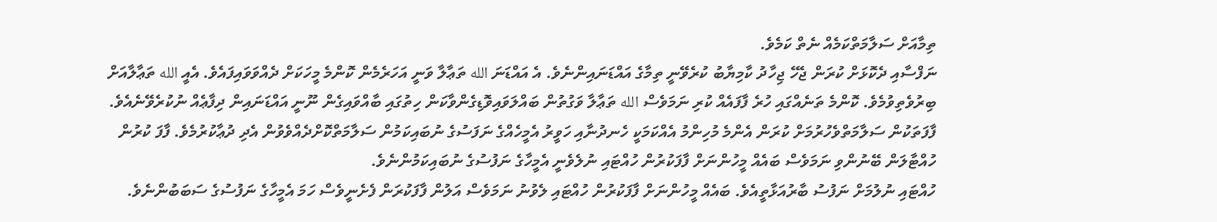ތިމާއަށް ސަލާމަތްކަމެއް ނެތް ކަމެވެ.
ނަފްސާއި ދެކޮޅަށް ކުރަން ޖެހޭ ޖިހާދު ކާމިޔާބު ކުރެވޭނީ ތިމާގެ އައްޑަނައިންނެވެ. އެ އައްޑަނަ الله ތަޢާލާ ވަނީ އަހަރެމެން ކޮންމެ މީހަކަށް ދެއްވަވައިފައެވެ. އެއީ الله ތަޢާލާއަށް ބިރުވެތިވުމެވެ. ކޮންމެ ތަނެއްގައި ހުރެ ފާފައެއް ކުރި ނަމަވެސް الله ތަޢާލާ ވަގުތުން ބައްލަވައިވޮޑިގެންވާކަން ހިތުގައި ބާއްވައިގެން ނޫނީ އައްޑަނައިން ދިފާޢެއް ނުކުރެވޭނެއެވެ.
ފާފަތަކުން ސަލާމަތްވެހުރުމަށް ކުރަން އެންމެ މުހިންމު އެއްކަމަކީ ހެނދުނާއި ހަވީރު އެމީހެއްގެ ނަފަސުގެ ނުބައިކަމުން ސަލާމަތްކޮށްދެއްވެވުން އެދި ދުޢާކުރުމެވެ. ފާފަ ކުރުން ހުއްޓާލަން ބޭނުންވި ނަމަވެސް ބައެއް މީހުންނަށް ފާފަކުރުން ހުއްޓައި ނުލެވެނީ އެމީހާގެ ނަފުސުގެ ނުބައިކަމުންނެވެ.
ހުއްޓައި ނުލުމަށް ނަފުސު ބާރުއަޅާތީއެވެ. ބައެއް މީހުންނަށް ފާފަކުރުން ހުއްޓައި ލެވުނު ނަމަވެސް އަލުން ފާފަކުރަން ފެށެނީވެސް ހަމަ އެމީހާގެ ނަފުސުގެ ސަބަބުންނެވެ.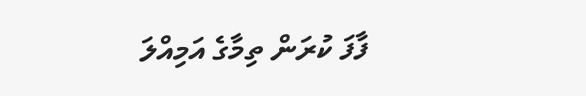ފާފަ ކުރަން ތިމާގެ އަމިއްލަ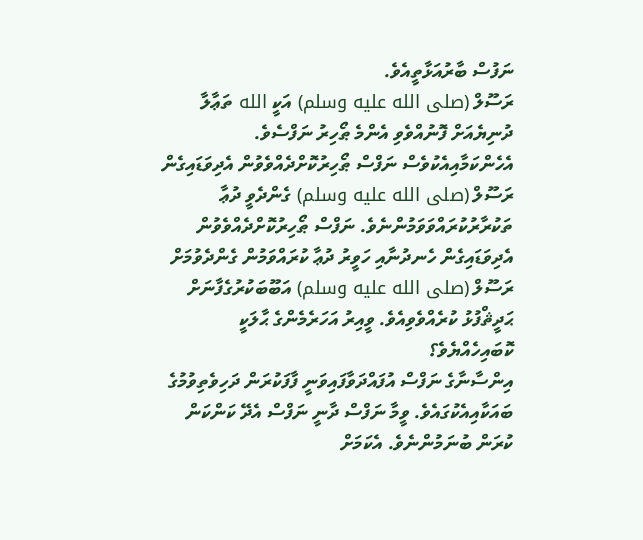ނަފުސް ބާރުއަޅާތީއެވެ.
ރަސޫލް (صلى الله عليه وسلم) އަކީ الله ތަޢާލާ ދުނިޔެއަށް ފޮނުއްވެވި އެންމެ ޠޯހިރު ނަފްސެވެ. އެހެންކަމާއިއެކުވެސް ނަފްސް ޠޯހިރުކޮށްދެއްވެވުން އެދިވަޑައިގެން ރަސޫލް (صلى الله عليه وسلم) ގެންދެވީ ދުޢާ ތަކުރާރުކުރައްވަވަމުންނެވެ. ނަފްސް ޠޯހިރުކޮށްދެއްވެވުން އެދިވަޑައިގެން ހެނދުނާއި ހަވީރު ދުޢާ ކުރައްވަމުން ގެންދެވުމަށް ރަސޫލް (صلى الله عليه وسلم) އަބޫބަކުރުގެފާނަށް ޙަދީޘްފުޅު ކުރެއްވެވިއެވެ. ވީއިރު އަހަރެމެންގެ ޙާލަކީ ކޮބައިހެއްޔެވެ؟
އިންސާނާގެ ނަފްސް އުފައްދަވާފައިވަނީ ފާފަކުރަން ދަހިވެތިވުމުގެ ބައަކާއިއެކުގައެވެ. ވީމާ ނަފްސް ދާނީ ނަފްސް އެދޭ ކަންކަން ކުރަން ބުނަމުންނެވެ. އެކަމަށް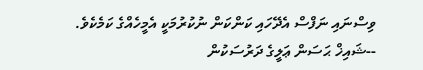ވިސްނައި ނަފްސް އެދޭހައި ކަންކަން ނުކުރުމަކީ އެމީހެއްގެ ކަމެކެވެ.
--ޝައިޚް ޙަސަން ޢަލީގެ ދަރުސަކުން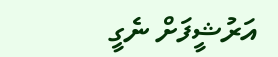އަރުޝީފަށް ނެގީ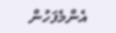އެންމެފަހުން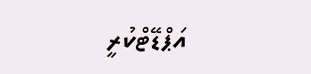އަޕްޑޭޓްކުރީ